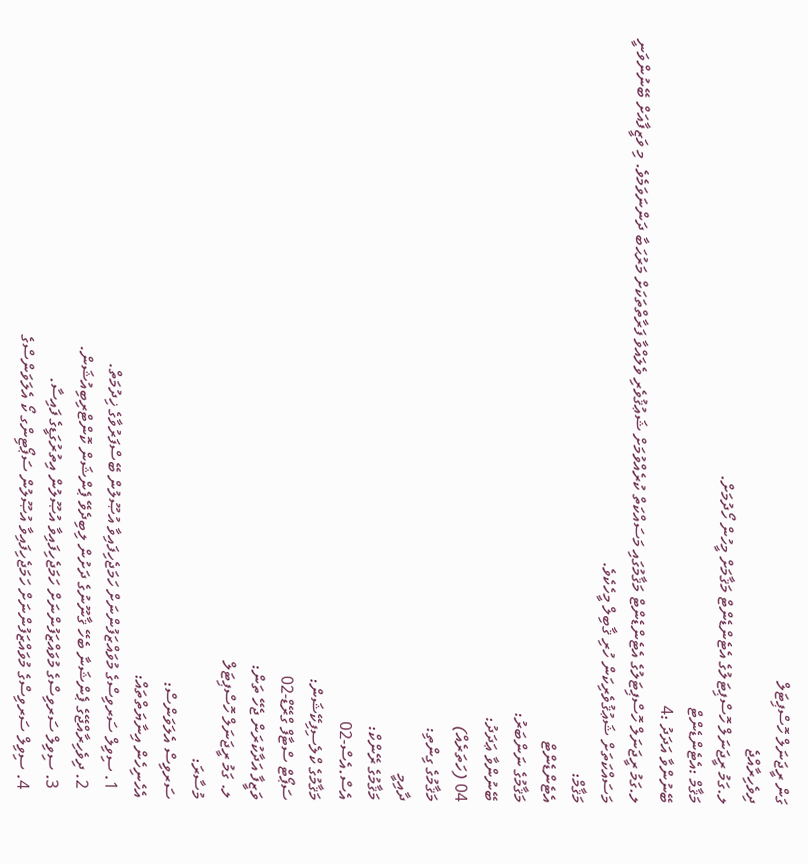ގަން ރީޖަނަލް ހޮސްޕިޓަލް
ދިވެހިރާއްޖެ
ލ.ގަމު ރީޖަނަލް ހޮސްޕިޓަލުގެ އެޓެންޑެންޓް މަޤާމަށް މީހުން ހޯދުމަށް.
މަޤާމް :އެޓެންޑެންޓް
ބޭނުންވާ އަދަދު :4
ލ.ގަމު ރީޖަނަލް ހޮސްޕިޓަލުގެ އެޓެންޑެންޓް މަޤާމުގައި މަސައްކަތް ކުރެއްވުމަށް ޝަޢުޤުވެރި ވެލައްވާ ފަރާތްތަކަށް މަރުޙަބާ ދަންނަވަމެވެ. މި ވަޒީފާއަށް ބޭނުންވަނީ މަސައްކަތަށް ޝަޢުޤުވެރިކަން ހުރި ޤާބިލް މީހެކެވެ.
މަޤާމް:
އެޓެންޑެންޓް
މަޤާމުގެ ނަންބަރު:
ބޭނުންވާ ޢަދަދު:
04 (ހަތަރެއް)
މަޤާމުގެ ގިންތި:
ދާއިމީ
މަޤާމުގެ ރޭންކް:
އެސް.އެސް-02
މަޤާމުގެ ކްލެސިފިކޭޝަން:
ސަޕޯޓް ސްޓާފް ގްރޭޑް-02
ވަޒީފާ އަދާކުރަން ޖެހޭ ތަން:
ލ. ގަމު ރީޖަނަލް ހޮސްޕިޓަލް
މުސާރަ:
ސަރވިސް އެލަވަންސް:
އެހެނިހެން އިނާޔަތްތައް:
  1. ސިވިލް ސަރވިސްގެ މުވައްޒަފުންނަށް ހަމަޖެހިފައިވާ އުޞޫލުން ބޭސްފަރުވާގެ ޚިދުމަތް.
  2. ދިވެހިރާއްޖޭގެ ޕެންޝަނާ ބެހޭ ޤާނޫނުގެ ދަށުން ލިބިދެވޭ ޕެންޝަން ކޮންޓްރިބިއުޝަން.
  3. ސިވިލް ސަރވިސްގެ މުވައްޒަފުންނަށް ހަމަޖެހިފައިވާ އުޞޫލުން އިތުރުގަޑީގެ ފައިސާ.
  4. ސިވިލް ސަރވިސްގެ މުވައްޒަފުންނަށް ހަމަޖެހިފައިވާ އުޞޫލުން ސަޕޯޓިންގ ކޯ އެލަވަންސްގެ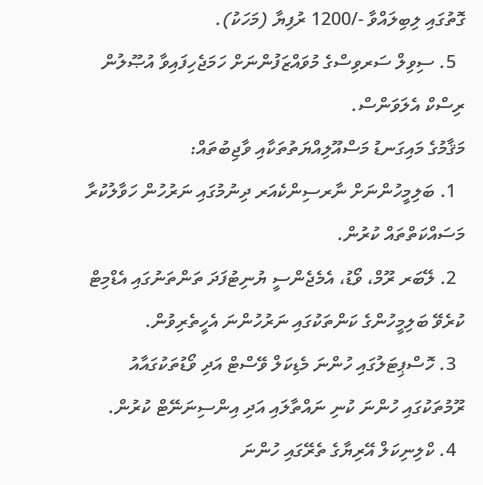ގޮތުގައި ލިބިލައްވާ -/1200 ރުފިޔާ (މަހަކު).
  5. ސިވިލް ސަރވިސްގެ މުވައްޒަފުންނަށް ހަމަޖެހިފައިވާ އުޞޫލުން ރިސްކް އެލަވަންސް.
މަޤާމުގެ މައިގަނޑު މަސްއޫލިއްޔަތުތަކާއި ވާޖިބުތައް:
  1. ބަލިމީހުންނަށް ނާރސިންކެއަރ ދިނުމުގައި ނަރުހުން ހަވާލުކުރާ މަސައްކަތްތައް ކުރުން.
  2. ލޭބަރ ރޫމް، ވޯޑު، އެމެޖެންސީ ޔުނިޓުފަދަ ތަންތަނުގައި އެޑްމިޓް ކުރެވޭ ބަލިމީހުންގެ ކަންތަކުގައި ނަރުހުންނަ އެހީތެރިވުން.
  3. ހޮސްޕިޓަލުގައި ހުންނަ މެޑިކަލް ވޭސްޓް އަދި ވޯޑުތަކުގައާއު ރޫމުތަކުގައި ހުންނަ ކުނި ނައްތާލައި އަދި އިންސިނަނޭޓް ކުރުން.
  4. ކްލިނިކަލް އޭރިޔާގެ ތެރޭގައި ހުންނަ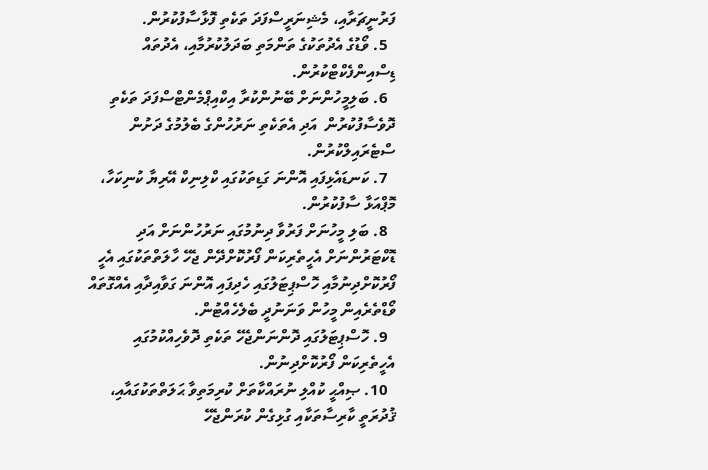ފަރުނީޗަރާއި، މެޝިނަރީސްފަދަ ތަކެތި ފޮޅާސާފުކުރުން.
  5. ވޯޑުގެ އެދުތަކުގެ ތަންމަތި ބަދަލުކުރުމާއި، އެދުތައް ޑިސްއިންފެކްޓްކުރުން.
  6. ބަލިމީހުންނަށް ބޭނުންކުރާ އިކްއިޕްމެންޓްސްފަދަ ތަކެތި ދޮވެސާފުކުރުން  އަދި އެތަކެތި ނަރުހުންގެ ބެލުމުގެ ދަށުން ސްޓެރައިލްކުރުން.
  7. ކަނޑައެޅިފައި އޮންނަ ގަޑިތަކުގައި ކްލިނިކް އޭރިޔާ ކުނިކަހާ، މޮޕްއަޅާ ސާފުކުރުން.
  8. ބަލި މީހުނަށް ފަރުވާ ދިނުމުގައި ނަރުހުންނަށް އަދި ޑޮކްޓަރުންނަށް އެހީތެރިކަން ފޯރުކޮށްދޭން ޖެހޭ ހާލަތްތަކުގައި އެހީ ފޯރުކޮށްދިނުމާއި ހޮސްޕިޓަލުގައި ހެދިފައި އޮންނަ ގަވާއިދާއި އެއްގޮތައް ވޯޑްތެރެއިން މީހުން ވަނަނުދީ ބެލެހެއްޓުން.
  9. ހޮސްޕިޓަލުގައި ދޮންނަންޖެހޭ ތަކެތި ދޮވެހިއްކުމުގައި އެހީތެރިކަން ފޯރުކޮށްދިނުން.
  10. ޞިއްޙީ ކުއްލި ނުރައްކާތަށް ކުރިމަތިވާ ޙަލަތްތަކުގައާއި، ޤުދުރަތީ ކާރިސާތަކާއި ގުޅިގެން ކުރަންޖެހޭ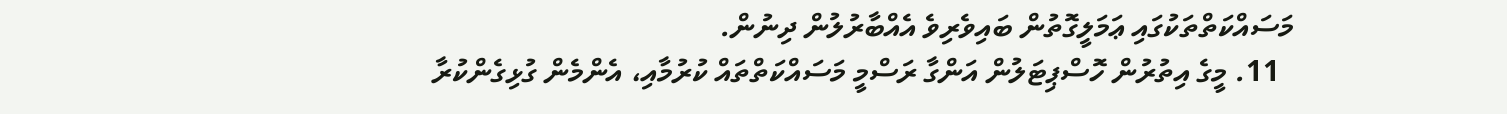މަސައްކަތްތަކުގައި ޢަމަލީގޮތުން ބައިވެރިވެ އެއްބާރުލުން ދިނުން.
  11. މީގެ އިތުރުން ހޮސްޕިޓަލުން އަންގާ ރަސްމީ މަސައްކަތްތައް ކުރުމާއި، އެންމެން ގުޅިގެންކުރާ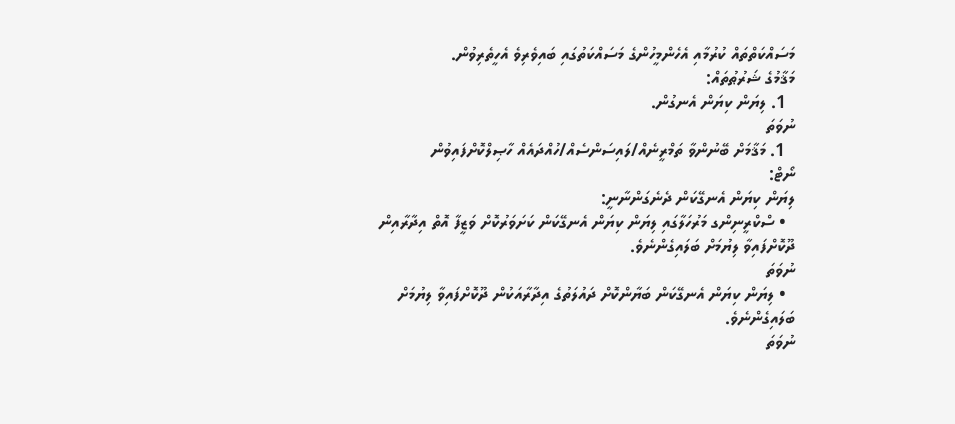މަސައްކަތްތައް ކުރުމާއި އެހެންމީހުންގެ މަސައްކަތުގައި ބައިވެރިވެ އެހީތެރިވުން.
މަޤާމުގެ ޝަރުޠުތައް:
  1. ލިޔަން ކިޔަން އެނގުން.
ނުވަތަ
  1. މަޤާމަށް ބޭނުންވާ ތަމްރީނެއް/ލައިސަންސެއް/ހުއްދައެއް ހާޞިލްކޮށްފައިވުން
ނޯޓް:
ލިޔަން ކިޔަން އެނގޭކަން ދެނެގަންނާނީ:
  • ސްކްރީނިންގ މަރުހަލާގައި ލިޔަން ކިޔަން އެނގޭކަން ކަށަވަރުކޮށް ވަޒީފާ އޮތް އިދާރާއިން ދޫކޮށްފައިވާ ލިޔުމަށް ބަލައިގެންނެވެ.
ނުވަތަ
  • ލިޔަން ކިޔަން އެނގޭކަން ބަޔާންކޮށް ދައުލަތުގެ އިދާރާއަކުން ދޫކޮށްފައިވާ ލިޔުމަށް ބަލައިގެންނެވެ.
ނުވަތަ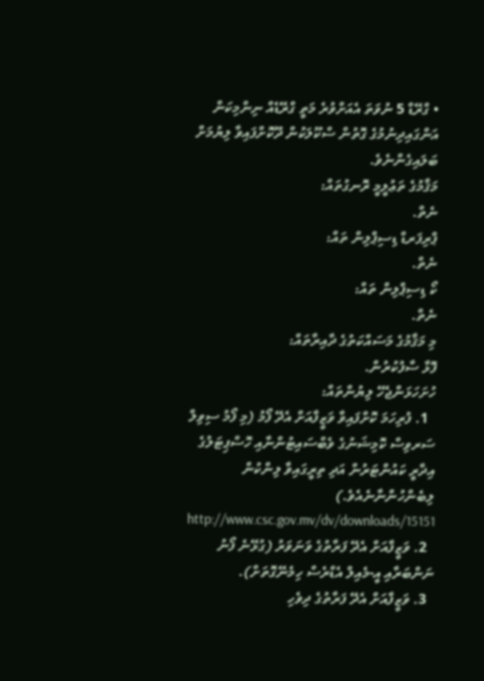• ގްރޭޑް 5 ނުވަތަ އެއަށްވުރެ މަތީ ގްރޭޑެއް ނިންމިކަން އަންގައިދިނުމުގެ ގޮތުން ސްކޫލަކުން ދޫކޮށްފައިވާ ލިޔުމަށް ބަލައިގެންނެވެ.
މަޤާމުގެ ތަޢުލީމީ ރޮނގުތައް:
ނެތް.
ޕްރިފަރޑް ޑިސިޕްލިން ތައް:
ނެތް.
ކޯ ޑިސިޕްލިން ތައް:
ނެތް.
މި މަޤާމުގެ މަސައްކަތުގެ ދާއިރާތައް:
ފޮޅާ ސާފުކުރުން.
ހުށަހަޅަންޖެހޭ ލިޔުންތައް:
  1. ފުރިހަމަ ކޮށްފައިވާ ވަޒީފާއަށް އެދޭ ފޯމު (މި ފޯމު ސިވިލް ސަރވިސް ކޮމިޝަނުގެ ވެބްސައިޓުންނާއި ހޮސްޕިޓަލުގެ އިދާރީ ކައުންޓަރުން އަދި ތިރީގައިވާ ލިންކުން ލިބެންހުންނާނެއެވެ.) http://www.csc.gov.mv/dv/downloads/15151
  2. ވަޒީފާއަށް އެދޭ ފަރާތުގެ ވަނަވަރު (ގުޅޭނެ ފޯނު ނަންބަރާއި އީ-މެއިލް އެޑްރެސް ހިމެނޭގޮތަށް).
  3. ވަޒީފާއަށް އެދޭ ފަރާތުގެ ދިވެހި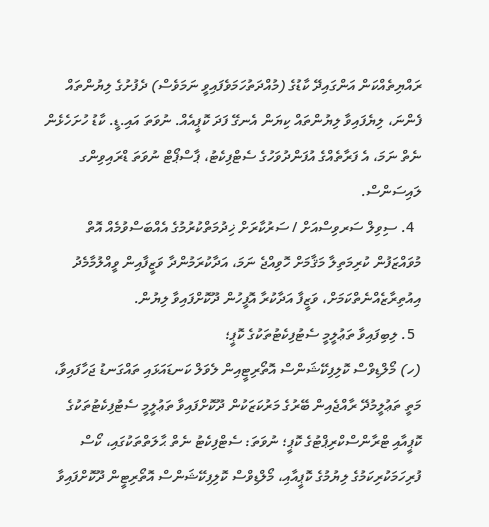ރައްޔިތެއްކަން އަންގައިދޭ ކާޑުގެ (މުއްދަތުހަމަވެފައިވީ ނަމަވެސް) ދެފުށުގެ ލިޔުންތައް ފެންނަ، ލިޔެފައިވާ ލިޔުންތައް ކިޔަން އެނގޭ ފަދަ ކޮޕީއެއް. ނުވަތަ އައި.ޑީ. ކާޑު ހުށަހެޅެން ނެތް ނަމަ، އެ ފަރާތެއްގެ އުފަންދުވަހުގެ ސެޓްފިކެޓު، ޕާސްޕޯޓް ނުވަތަ ޑްރައިވިންގ ލައިސަންސް.
  4. ސިވިލް ސަރވިސްއަށް / ސަރުކާރަށް ޚިދުމަތްކުރުމުގެ އެއްބަސްވުމެއް އޮތް މުވައްޒަފުން ކުރިމަތިލާ މަޤާމަށް ހޮވިއްޖެ ނަމަ، އަދާކުރަމުންދާ ވަޒީފާއިން ވީއްލުމާމެދު އިއުތިރާޒެއްނެތްކަމަށް، ވަޒީފާ އަދާކުރާ އޮފީހުން ދޫކޮށްފައިވާ ލިޔުން.
  5. ލިބިފައިވާ ތަޢުލީމީ ސެޓުފިކެޓުތަކުގެ ކޮޕީ؛
(ހ) މޯލްޑިވްސް ކޮލިފިކޭޝަންސް އޮތޯރިޓީއިން ލެވަލް ކަނޑައަޅައި ތައްގަނޑު ޖަހާފައިވާ، މަތީ ތަޢުލީމުދޭ ރާއްޖެއިން ބޭރުގެ މަރުކަޒަކުން ދޫކޮށްފައިވާ ތަޢުލީމީ ސެޓުފިކެޓުތަކުގެ ކޮޕީއާއި ޓްރާންސްކްރިޕްޓުގެ ކޮޕީ؛ ނުވަތަ: ސެޓްފިކެޓު ނެތް ޙާލަތްތަކުގައި، ކޯސް ފުރިހަމަކުރިކަމުގެ ލިޔުމުގެ ކޮޕީއާއި، މޯލްޑިވްސް ކޮލިފިކޭޝަންސް އޮތޯރިޓީން ދޫކޮށްފައިވާ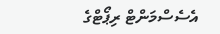އެސެސްމަންޓް ރިޕޯޓްގެ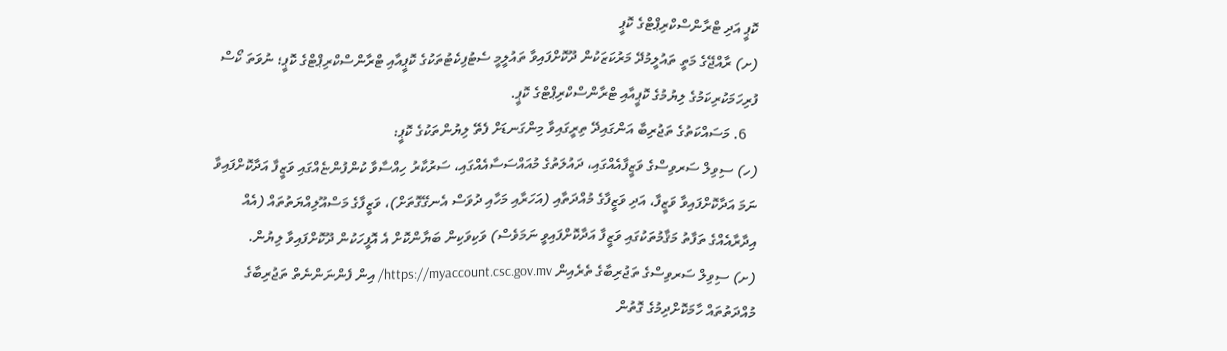ކޮޕީ އަދި ޓްރާންސްކްރިޕްޓްގެ ކޮޕީ
(ށ) ރާއްޖޭގެ މަތީ ތައުލީމުދޭ މަރުކަޒަކުން ދޫކޮށްފައިވާ ތައުލީމީ ސެޓުފިކެޓުތަކުގެ ކޮޕީއާއި ޓްރާންސްކްރިޕްޓްގެ ކޮޕީ؛ ނުވަތަ ކޯސް ފުރިހަމަކުރިކަމުގެ ލިޔުމުގެ ކޮޕީއާއި ޓްރާންސްކްރިޕްޓްގެ ކޮޕީ.
   6. މަސައްކަތުގެ ތަޖުރިބާ އަންގައިދޭ ތިރީގައިވާ މިންގަނޑަށް ފެތޭ ލިޔުންތަކުގެ ކޮޕީ:
(ހ) ސިވިލް ސަރވިސްގެ ވަޒީފާއެއްގައި، ދައުލަތުގެ މުއައްސަސާއެއްގައި، ސަރުކާރު ހިއްސާވާ ކުންފުންޏެއްގައި ވަޒީފާ އަދާކޮށްފައިވާ ނަމަ އަދާކޮށްފައިވާ ވަޒީފާ، އަދި ވަޒީފާގެ މުއްދަތާއި (އަހަރާއި މަހާއި ދުވަސް އެނގޭގޮތަށް)، ވަޒީފާގެ މަސްއޫލިއްޔަތުތައް (އެއް އިދާރާއެއްގެ ތަފާތު މަޤާމުތަކުގައި ވަޒީފާ އަދާކޮށްފައިވީ ނަމަވެސް) ވަކިވަކިން ބަޔާންކޮށް އެ އޮފީހަކުން ދޫކޮށްފައިވާ ލިޔުން.
(ށ) ސިވިލް ސަރވިސްގެ ތަޖުރިބާގެ ތެރެއިން https://myaccount.csc.gov.mv/ އިން ފެންނަންނެތް ތަޖުރިބާގެ މުއްދަތުތައް ހާމަކޮށްދިމުގެ ގޮތުން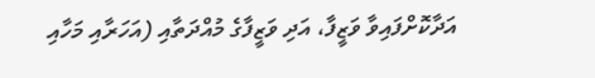އަދާކޮށްފައިވާ ވަޒީފާ، އަދި ވަޒީފާގެ މުއްދަތާއި (އަހަރާއި މަހާއި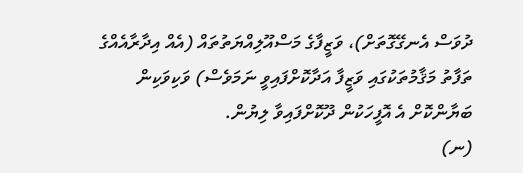ދުވަސް އެނގޭގޮތަށް)، ވަޒީފާގެ މަސްއޫލިއްޔަތުތައް (އެއް އިދާރާއެއްގެ ތަފާތު މަޤާމުތަކުގައި ވަޒީފާ އަދާކޮށްފައިވީ ނަމަވެސް) ވަކިވަކިން ބަޔާންކޮށް އެ އޮފީހަކުން ދޫކޮށްފައިވާ ލިޔުން.
(ނ)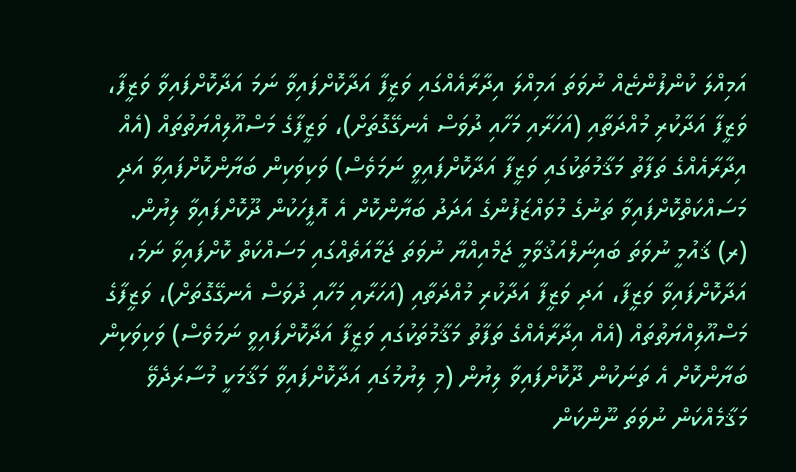އަމިއްލަ ކުންފުންޏެއް ނުވަތަ އަމިއްލަ އިދާރާއެއްގައި ވަޒީފާ އަދާކޮށްފައިވާ ނަމަ އަދާކޮށްފައިވާ ވަޒީފާ، ވަޒީފާ އަދާކުރި މުއްދަތާއި (އަހަރާއި މަހާއި ދުވަސް އެނގޭގޮތަށް)، ވަޒީފާގެ މަސްއޫލިއްޔަތުތައް (އެއް އިދާރާއެއްގެ ތަފާތު މަޤާމުތަކުގައި ވަޒީފާ އަދާކޮށްފައިވީ ނަމަވެސް) ވަކިވަކިން ބަޔާންކޮށްފައިވާ އަދި މަސައްކަތްކޮށްފައިވާ ތަނުގެ މުވައްޒަފުންގެ އަދަދު ބަޔާންކޮށް އެ އޮފީހަކުން ދޫކޮށްފައިވާ ލިޔުން.
(ރ) ޤައުމީ ނުވަތަ ބައިނަލްއަޤުވާމީ ޖަމްއިއްޔާ ނުވަތަ ޖަމާއަތެއްގައި މަސައްކަތް ކޮށްފައިވާ ނަމަ، އަދާކޮށްފައިވާ ވަޒީފާ، އަދި ވަޒީފާ އަދާކުރި މުއްދަތާއި (އަހަރާއި މަހާއި ދުވަސް އެނގޭގޮތަށް)، ވަޒީފާގެ މަސްއޫލިއްޔަތުތައް (އެއް އިދާރާއެއްގެ ތަފާތު މަޤާމުތަކުގައި ވަޒީފާ އަދާކޮށްފައިވީ ނަމަވެސް) ވަކިވަކިން ބަޔާންކޮށް އެ ތަނަކުން ދޫކޮށްފައިވާ ލިޔުން (މި ލިޔުމުގައި އަދާކޮށްފައިވާ މަޤާމަކީ މުސާރަދެވޭ މަޤާމެއްކަން ނުވަތަ ނޫންކަން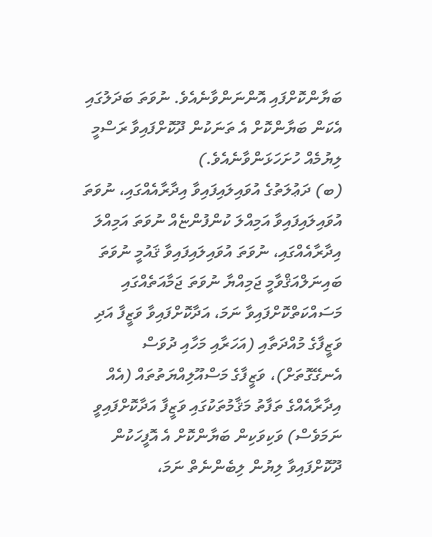ބަޔާންކޮށްފައި އޮންނަންވާނެއެވެ. ނުވަތަ ބަދަލުގައި އެކަން ބަޔާންކޮށް އެ ތަނަކުން ދޫކޮށްފައިވާ ރަސްމީ ލިޔުމެއް ހުށަހަޅަންވާނެއެވެ.)
(ބ) ދަޢުލަތުގެ އުވައިލައިފައިވާ އިދާރާއެއްގައި، ނުވަތަ އުވައިލައިފައިވާ އަމިއްލަ ކުންފުންޏެއް ނުވަތަ އަމިއްލަ އިދާރާއެއްގައި، ނުވަތަ އުވައިލައިފައިވާ ޤައުމީ ނުވަތަ ބައިނަލްއަޤްވާމީ ޖަމިއްޔާ ނުވަތަ ޖަމާއަތެއްގައި މަސައްކަތްކޮށްފައިވާ ނަމަ، އަދާކޮށްފައިވާ ވަޒީފާ އަދި ވަޒީފާގެ މުއްދަތާއި (އަހަރާއި މަހާއި ދުވަސް އެނގޭގޮތަށް)، ވަޒީފާގެ މަސްއޫލިއްޔަތުތައް (އެއް އިދާރާއެއްގެ ތަފާތު މަޤާމުތަކުގައި ވަޒީފާ އަދާކޮށްފައިވީ ނަމަވެސް) ވަކިވަކިން ބަޔާންކޮށް އެ އޮފީހަކުން ދޫކޮށްފައިވާ ލިޔުން ލިބެންނެތް ނަމަ،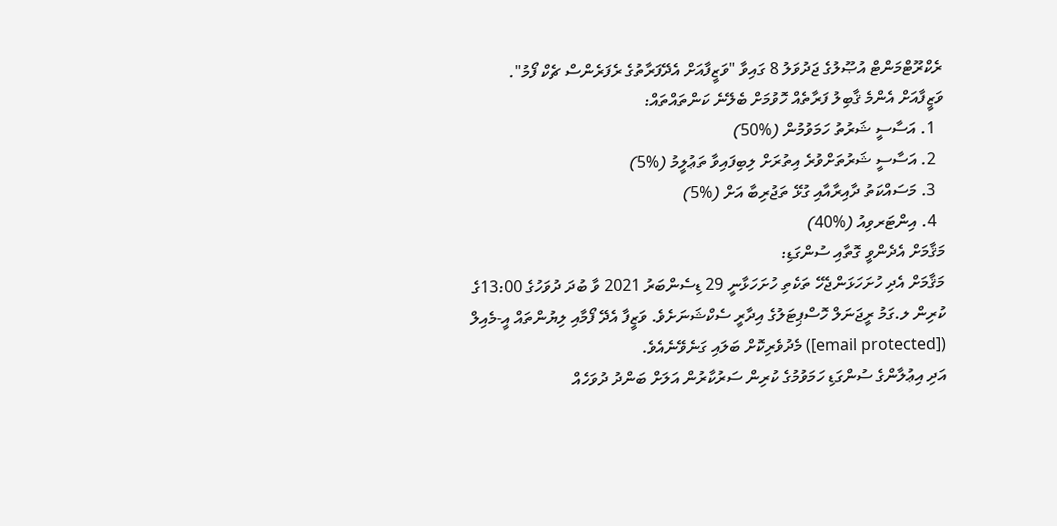ރެކްރޫޓްމަންޓް އުޞޫލުގެ ޖަދުވަލު 8 ގައިވާ "ވަޒީފާއަށް އެދޭފަރާތުގެ ރެފަރެންސް ޗެކް ފޯމު".
ވަޒީފާއަށް އެންމެ ޤާބިލު ފަރާތެއް ހޮވުމަށް ބެލޭނެ ކަންތައްތައް:
  1. އަސާސީ ޝަރުތު ހަމަވުމުން (%50)
  2. އަސާސީ ޝަރުތަށްވުރެ އިތުރަށް ލިބިފައިވާ ތަޢުލީމު (%5)
  3. މަސައްކަތު ދާއިރާއާއި ގުޅޭ ތަޖުރިބާ އަށް (%5)
  4. އިންޓަރވިއު (%40)
މަޤާމަށް އެދެންވީ ގޮތާއި ސުންގަޑި:
މަޤާމަށް އެދި ހުށަހަޅަންޖެހޭ ތަކެތި ހުށަހަޅާނީ 29 ޑިސެންބަރު 2021 ވާ ބުދަ ދުވަހުގެ 13:00ގެ ކުރިން ލ.ގަމު ރީޖަނަލް ހޮސްޕިޓަލުގެ އިދާރީ ސެކްޝަނަށެވެ. ވަޒީފާ އެދޭ ފޯމާއި ލިޔުންތައް އީ-މެއިލް ([email protected]) މެދުވެރިކޮށް ބަލައި ގަނެވޭނެއެވެ.
އަދި އިޢުލާންގެ ސުންގަޑި ހަމަވުމުގެ ކުރިން ސަރުކާރުން އަލަށް ބަންދު ދުވަހެއް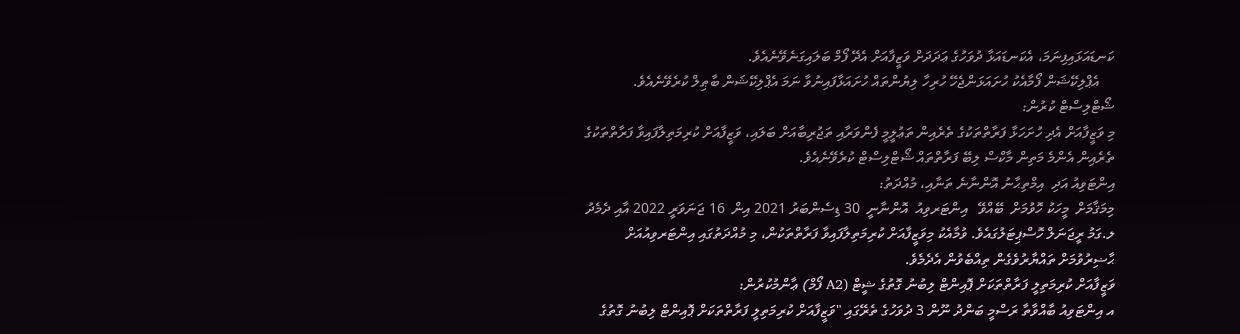ކަނޑައަޅައިފިނަމަ، އެކަނޑައަޅާ ދުވަހުގެ ޢަދަދަށް ވަޒީފާއަށް އެދޭ ފޯމް ބަލައިގަނެވޭނެއެވެ.
    އެޕްލިކޭޝަން ފޯމާއެކު ހުށައަޅަންޖެހޭ ހުރިހާ ލިޔުންތައް ހުށައަޅާފައިނުވާ ނަމަ އެޕްލިކޭޝަން ބާޠިލް ކުރެވޭނެއެވެ.
ޝޯޓްލިސްޓް ކުރުން:
މި ވަޒީފާއަށް އެދި ހުށަހަޅާ ފަރާތްތަކުގެ ތެރެއިން ތަޢުލީމީ ފެންވަރާއި ތަޖުރިބާއަށް ބަލައި، ވަޒީފާއަށް ކުރިމަތިލާފައިވާ ފަރާތްތަކުގެ ތެރެއިން އެންމެ މަތިން މާކްސް ލިބޭ ފަރާތްތައް ޝޯޓްލިސްޓް ކުރެވޭނެއެވެ.
އިންޓަވިއު އަދި  އިމްތިޙާނު އޮންނާނެ ތަނާއި، މުއްދަތު:
މިމަޤާމަށް  މީހަކު ހޮވުމަށް  ބޭއްވޭ   އިންޓަރވިއު  އޮންނާނީ  30 ޑިސެންބަރު 2021 އިން  16 ޖަނަވަރީ 2022 އާއި ދެމެދު ލ.ގަމު ރީޖަނަލް ހޮސްޕިޓަލުގައެވެ. ވުމާއެކު މިވަޒީފާއަށް ކުރިމަތިލާފައިވާ ފަރާތްތަކުން، މި މުއްދަތުގައި އިންޓަރވިއުއަށް ޙާޟިރުވުމަށް ތައްޔާރުވެގެން ތިއްބެވުން އެދެމެވެ.
ވަޒީފާއަށް ކުރިމަތިލީ ފަރާތްތަކަށް ޕޮއިންޓް ލިބުނު ގޮތުގެ ޝީޓް (A2 ފޯމް) ޢާންމުކުރުން:
އ އިންޓަވިއު ބާއްވާތާ ރަސްމީ ބަންދު ނޫން 3 ދުވަހުގެ ތެރޭގައި "ވަޒީފާއަށް ކުރިމަތިލީ ފަރާތްތަކަށް ޕޮއިންޓް ލިބުނު ގޮތުގެ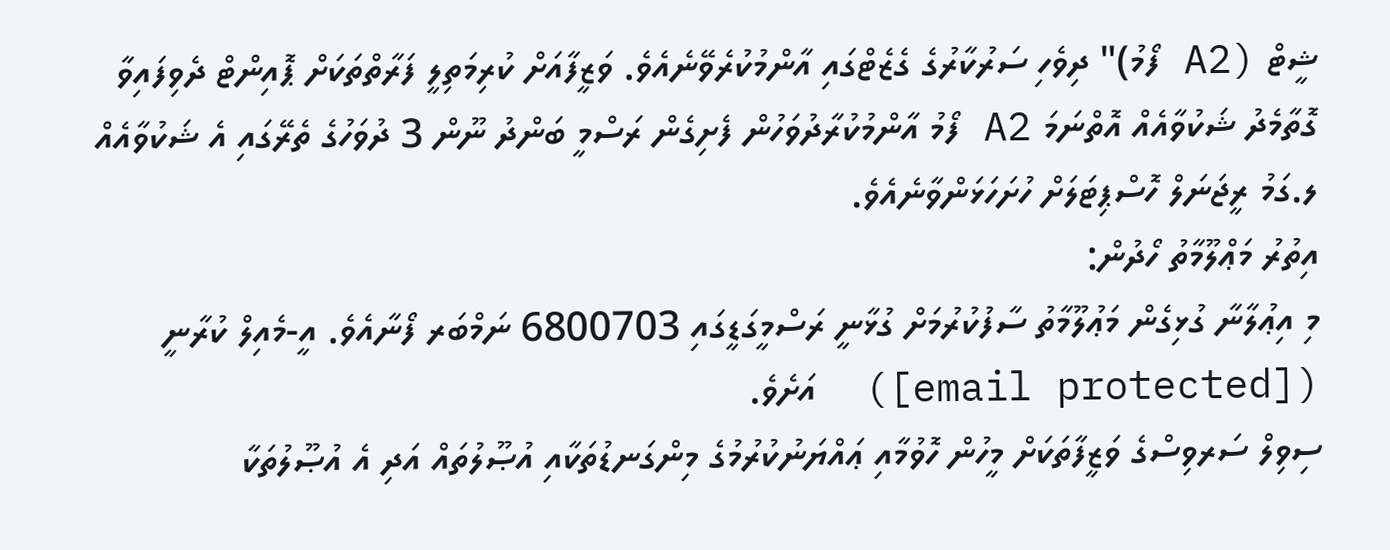ޝީޓް (A2 ފޯމު)" ދިވެހި ސަރުކާރުގެ ގެޒެޓްގައި އާންމުކުރެވޭނެއެވެ. ވަޒީފާއަށް ކުރިމަތިލީ ފަރާތްތަކަށް ޕޮއިންޓް ދެވިފައިވާ ގޮތާމެދު ޝަކުވާއެއް އޮތްނަމަ A2 ފޯމު އާންމުކުރާދުވަހުން ފެށިގެން ރަސްމީ ބަންދު ނޫން 3 ދުވަހުގެ ތެރޭގައި އެ ޝަކުވާއެއް ލ.ގަމު ރީޖަނަލް ހޮސްޕިޓަލަށް ހުށަހަޅަންވާނެއެވެ.
އިތުރު މަޢްލޫމާތު ހޯދުން:
މި އިޢުލާނާ ގުޅިގެން މަޢުލޫމާތު ސާފުކުރުމަށް ގުޅާނީ ރަސްމީގަޑީގައި 6800703 ނަމްބަރ ފޯނާއެވެ. އީ-މެއިލް ކުރާނީ ([email protected])  އަށެވެ.
ސިވިލް ސަރވިސްގެ ވަޒީފާތަކަށް މީހުން ހޮވުމާއި ޢައްޔަނުކުރުމުގެ މިންގަނޑުތަކާއި އުޞޫލުތައް އަދި އެ އުޞޫލުތަކާ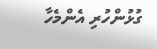ގުޅުންހުރި އެންމެހާ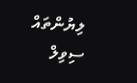ލިޔުންތައް ސިވިލް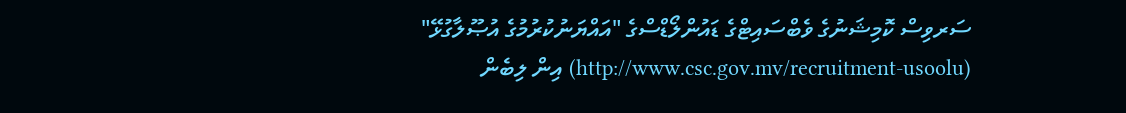ސަރވިސް ކޮމިޝަނުގެ ވެބްސައިޓްގެ ޑައުންލޯޑްސްގެ "އައްޔަނުކުރުމުގެ އުޞޫލާގުޅޭ" (http://www.csc.gov.mv/recruitment-usoolu) އިން ލިބެން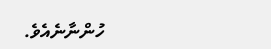ހުންނާނެއެވެ.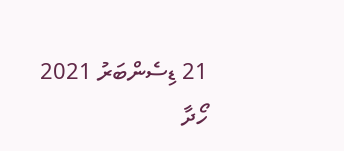21 ޑިސެންބަރު 2021
ހޯދާ